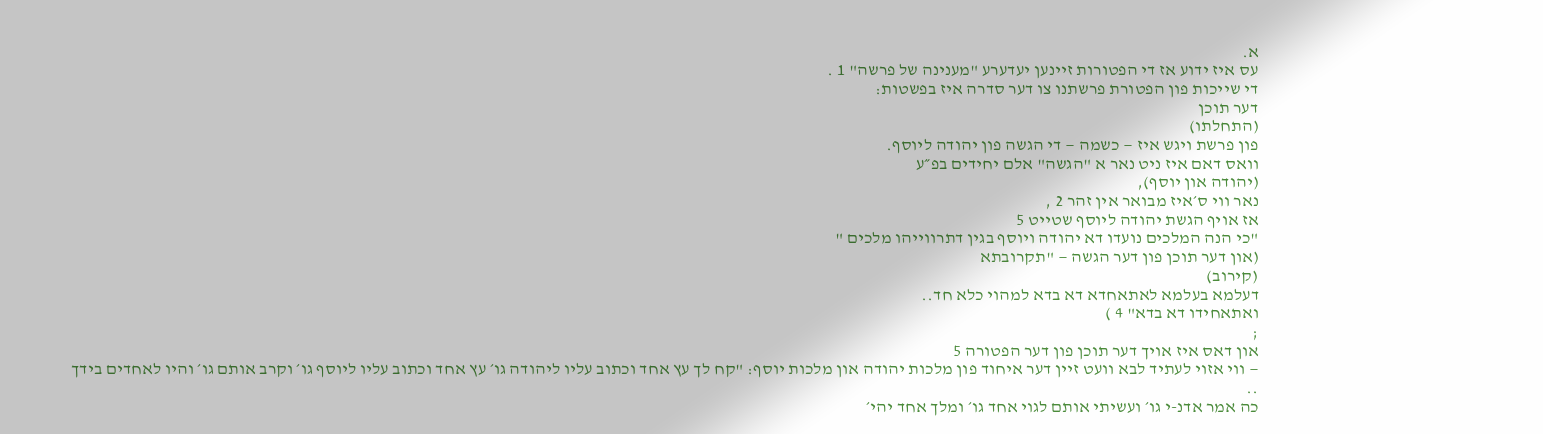א.
עס איז ידוע אז די הפטורות זיינען יעדערע "מענינה של פרשה" 1 .
די שייכות פון הפטורת פרשתנו צו דער סדרה איז בפשטות:
דער תוכן
(התחלתו)
פון פרשת ויגש איז — כשמה — די הגשה פון יהודה ליוסף.
וואס דאם איז ניט נאר א "הגשה" אלם יחידים בפ״ע
(יהודה און יוסף),
נאר ווי ס׳איז מבואר אין זהר 2 ,
אז אויף הגשת יהודה ליוסף שטייט 5
"כי הנה המלכים נועדו דא יהודה ויוסף בגין דתרווייהו מלכים "
(און דער תוכן פון דער הגשה — "תקרובתא
(קירוב)
דעלמא בעלמא לאתאחדא דא בדא למהוי כלא חד..
ואתאחידו דא בדא" 4 )
;
און דאס איז אויך דער תוכן פון דער הפטורה 5
— ווי אזוי לעתיד לבא וועט זיין דער איחוד פון מלכות יהודה און מלכות יוסף: "קח לך עץ אחד וכתוב עליו ליהודה גו׳ עץ אחד וכתוב עליו ליוסף גו׳ וקרב אותם גו׳ והיו לאחדים בידך ..
כה אמר אדנ-י גו׳ ועשיתי אותם לגוי אחד גו׳ ומלך אחד יהי׳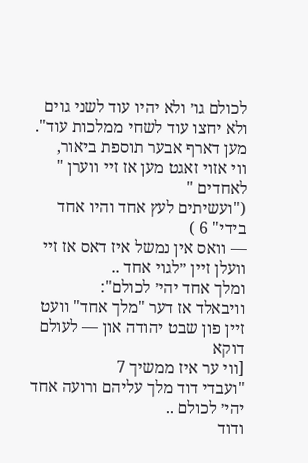לכולם גו׳ ולא יהיו עוד לשני גוים ולא יחצו עוד לשחי ממלכות עוד".
מען דארף אבער תוספת ביאור,
ווי אזוי זאגט מען אז זיי ווערן " לאחדים "
("ועשיתים לעץ אחד והיו אחד בידי" 6 )
— וואס אין נמשל איז דאס אז זיי וועלן זיין ״לגוי אחד ..
ומלך אחד יהי׳ לכולם":
וויבאלד אז דער "מלך אחד" וועט זיין פון שבט יהודה און — לעולם דוקא
[ווי ער איז ממשיך 7
"ועבדי דוד מלך עליהם ורועה אחד יהי׳ לכולם ..
ודוד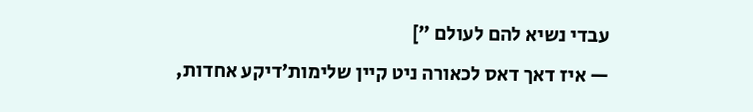עבדי נשיא להם לעולם ״]
— איז דאך דאס לכאורה ניט קיין שלימות׳דיקע אחדות,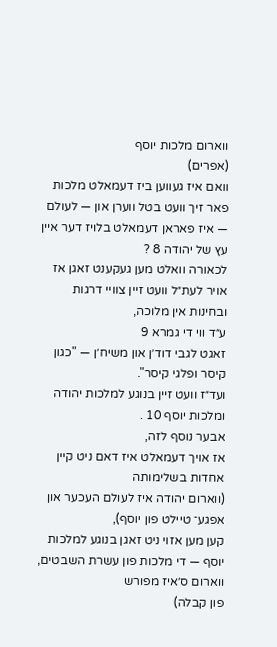ווארום מלכות יוסף
(אפרים)
וואם איז געווען ביז דעמאלט מלכות פאר זיך וועט בטל ווערן און — לעולם — איז פאראן דעמאלט בלויז דער איין עץ של יהודה 8 ?
לכאורה וואלט מען געקענט זאגן אז אויר לעת״ל וועט זיין צוויי דרגות ובחינות אין מלוכה,
ע״ד ווי די גמרא 9
זאגט לגבי דוד׳ן און משיח׳ן — "כגון קיסר ופלגי קיסר".
ועד״ז וועט זיין בנוגע למלכות יהודה ומלכות יוסף 10 .
אבער נוסף לזה,
אז אויך דעמאלט איז דאם ניט קיין אחדות בשלימותה
(ווארום יהודה איז לעולם העכער און אפגע־ טיילט פון יוסף),
קען מען אזוי ניט זאגן בנוגע למלכות יוסף — די מלכות פון עשרת השבטים,
ווארום ס׳איז מפורש
פון קבלה)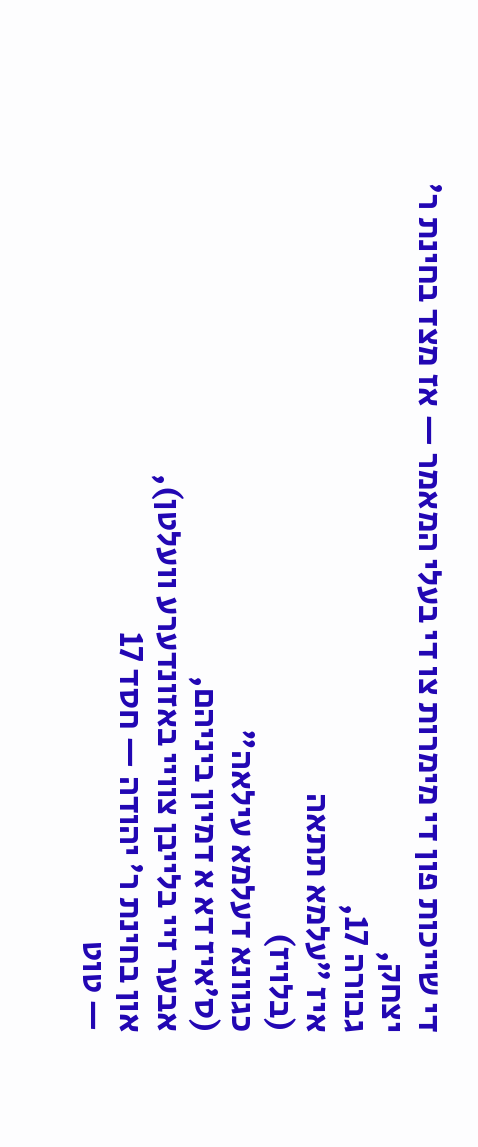די שייכות פון די מימרות צו די בעלי המאמר — אז מצד בחינת ר׳ יצחק,
גבורה 17,
איז ״עלמא תתאה
(בלויז)
כגוונא דעלמא עילאה"
(ס׳איז דא א דמיון ביניהם,
אבער זיי בלייבן צוויי באזונדערע וועלטן),
און בחינת ר׳ יהודה — חסד 17
— טוט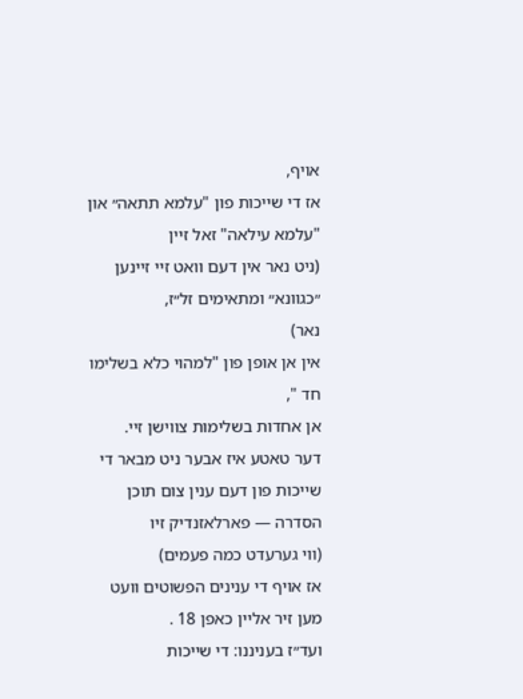אויף,
אז די שייכות פון "עלמא תתאה״ און "עלמא עילאה" זאל זיין
(ניט נאר אין דעם וואט זײ זײנען ״כגװנא״ ומתאימים זל״ז,
נאר)
אין אן אופן פון "למהוי כלא בשלימו חד ",
אן אחדות בשלימות צווישן זיי.
דער טאטע איז אבער ניט מבאר די שייכות פון דעם ענין צום תוכן הסדרה — פארלאזנדיק זיו
(ווי גערעדט כמה פעמים)
אז אויף די ענינים הפשוטים וועט מען זיר אליין כאפן 18 .
ועד״ז בעניננו: די שייכות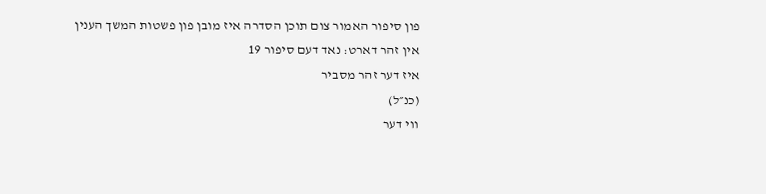פון סיפור האמור צום תוכן הסדרה איז מובן פון פשטות המשך הענין אין זהר דארט: נאד דעם סיפור 19
איז דער זהר מסביר
(כנ״ל)
ווי דער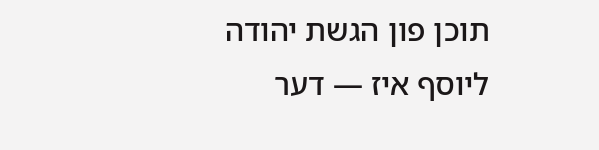תוכן פון הגשת יהודה ליוסף איז — דער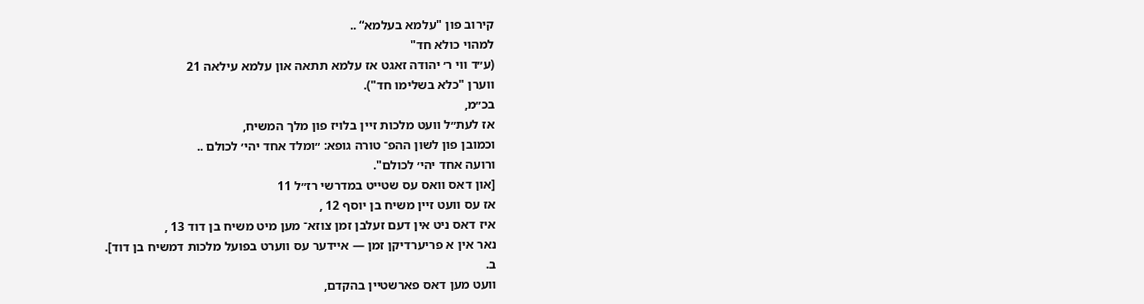קירוב פון "עלמא בעלמא“ ..
למהוי כולא חד"
(ע״ד ווי ר׳ יהודה זאגט אז עלמא תתאה און עלמא עילאה 21
ווערן "כלא בשלימו חד").
בכ״מ,
אז לעת״ל וועט מלכות זיין בלויז פון מלך המשיח,
וכמובן פון לשון ההפ־ טורה גופא: ״ומלד אחד יהי׳ לכולם ..
ורועה אחד יהי׳ לכולם".
[און דאס וואס עס שטייט במדרשי רז״ל 11
אז עס וועט זיין משיח בן יוסף 12 ,
איז דאס ניט אין דעם זעלבן זמן צוזא־ מען מיט משיח בן דוד 13 ,
נאר אין א פריערדיקן זמן — איידער עס ווערט בפועל מלכות דמשיח בן דוד].
ב.
וועט מען דאס פארשטיין בהקדם,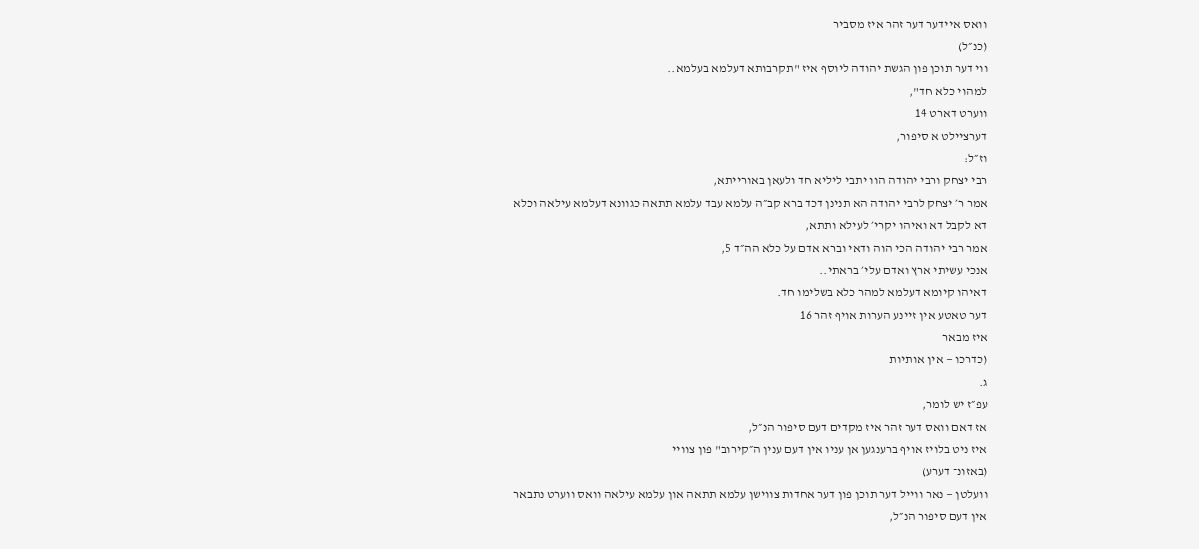וואס איידער דער זהר איז מסביר
(כנ״ל)
ווי דער תוכן פון הגשת יהודה ליוסף איז "תקרבותא דעלמא בעלמא..
למהוי כלא חד",
ווערט דארט 14
דערציילט א סיפור,
וז״ל:
רבי יצחק ורבי יהודה הוו יתבי ליליא חד ולעאן באורייתא,
אמר ר׳ יצחק לרבי יהודה הא תנינן דכד ברא קב״ה עלמא עבד עלמא תתאה כגוונא דעלמא עילאה וכלא דא לקבל דא ואיהו יקרי׳ לעילא ותתא,
אמר רבי יהודה הכי הוה ודאי וברא אדם על כלא הה״ד 5,
אנכי עשיתי ארץ ואדם עלי׳ בראתי..
דאיהו קיומא דעלמא למהר כלא בשלימו חד.
דער טאטע אין זיינע הערות אויף זהר 16
איז מבאר
(כדרכו — אין אותיות
ג.
עפ״ז יש לומר,
אז דאם וואס דער זהר איז מקדים דעם סיפור הנ״ל,
איז ניט בלויז אויף ברענגען אן עניו אין דעם ענין ה״קירוב" פון צוויי
(באזונ־ דערע)
וועלטן — נאר ווייל דער תוכן פון דער אחדות צווישן עלמא תתאה און עלמא עילאה וואס ווערט נתבאר אין דעם סיפור הנ״ל,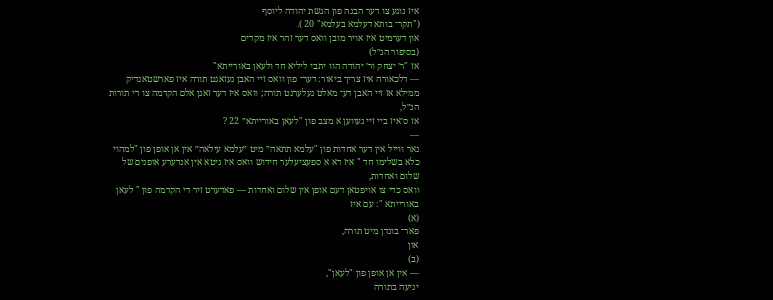איז נוגע צו דער הבנה פון הגשת יהודה ליוסף
("תקר־ בותא דעלמא בעלמא" 20 ).
און דערמיט איז אויר מובן וואס דער זהר איז מקדים
(בסיפור הנ״ל)
אז "ר׳ יצחק ור׳ יהודה הוו יתבי ליליא חד ולעאן באורייתא"
— דלכאורה איז צריך ביאור: דער־ פון וואס זײ האבן געזאגט תורה איז פארשטאנדיק ממילא אז זיי האבן דע־ מאלט געלערנט תורה; וואס איז דער זאגן אלם הקדמה צו די תורות הנ״ל,
אז ס׳איז ביי זיי געווען א מצב פון "לעאן באורייתא״ 22 ?
—
נאר ווייל אין דער אחדות פון "עלמא תתאה״ מיט ״עלמא עילאה״ אין אן אופן פון "למהוי כלא בשלימו חד " איז דא א ספעציעלער חידוש וואס איז ניטא אין אנדערע אופנים של שלום ואחדות,
וואס כדי צו אויפטאן דעם אופן אין שלום ואחדות — פאדערט זיר די הקדמה פון " לעאן באורייתא ": עם איז
(א)
פאר־ בונדן מיט תורה,
און
(ב)
— אין אן אופן פון "לעאן",
יגיעה בתורה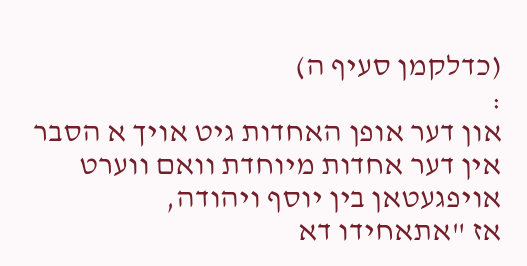(כדלקמן סעיף ה)
:
און דער אופן האחדות גיט אויך א הסבר אין דער אחדות מיוחדת וואם ווערט אויפגעטאן בין יוסף ויהודה,
אז "אתאחידו דא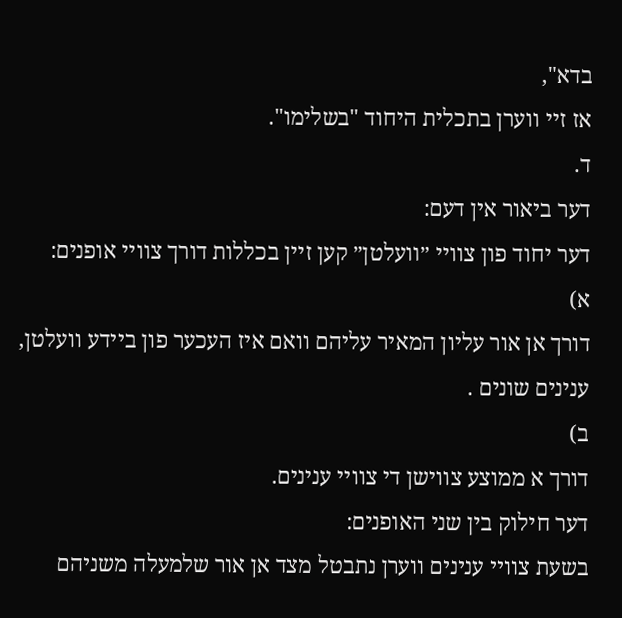בדא",
אז זיי ווערן בתכלית היחוד "בשלימו".
ד.
דער ביאור אין דעם:
דער יחוד פון צוויי ״װעלטן״ קען זיין בכללות דורך צוויי אופנים:
א)
דורך אן אור עליון המאיר עליהם וואם איז העכער פון ביידע וועלטן,
ענינים שונים .
ב)
דורך א ממוצע צווישן די צוויי ענינים.
דער חילוק בין שני האופנים:
בשעת צוויי ענינים ווערן נתבטל מצד אן אור שלמעלה משניהם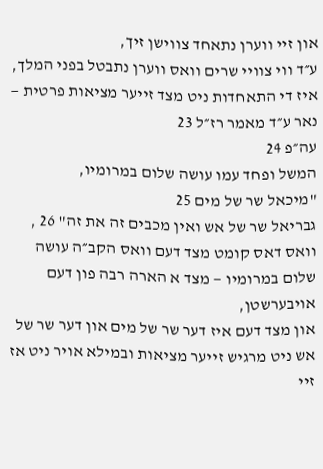און זיי ווערן נתאחד צווישן זיך,
ע״ד ווי צוויי שרים וואס ווערן נתבטל בפני המלך,
איז די התאחדות ניט מצד זייער מציאות פרטית — נאר ע״ד מאמר רז״ל 23
עה״פ 24
המשל ופחד עמו עושה שלום במרומיו,
"מיכאל שר של מים 25
גבריאל שר של אש ואין מכבים זה את זה" 26 ,
וואס דאס קומט מצד דעם וואס הקב״ה עושה שלום במרומיו — מצד א הארה רבה פון דעם אויבערשטן,
און מצד דעם איז דער שר של מים און דער שר של אש ניט מרגיש זייער מציאות ובמילא אויר ניט אז זיי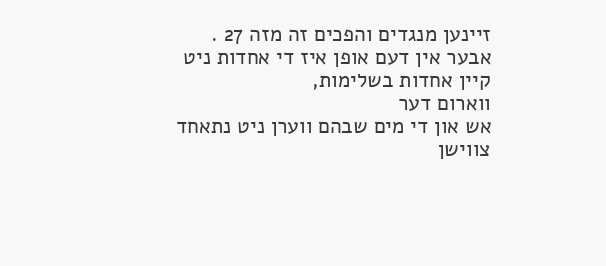זיינען מנגדים והפכים זה מזה 27 .
אבער אין דעם אופן איז די אחדות ניט קיין אחדות בשלימות,
ווארום דער
אש און די מים שבהם ווערן ניט נתאחד צווישן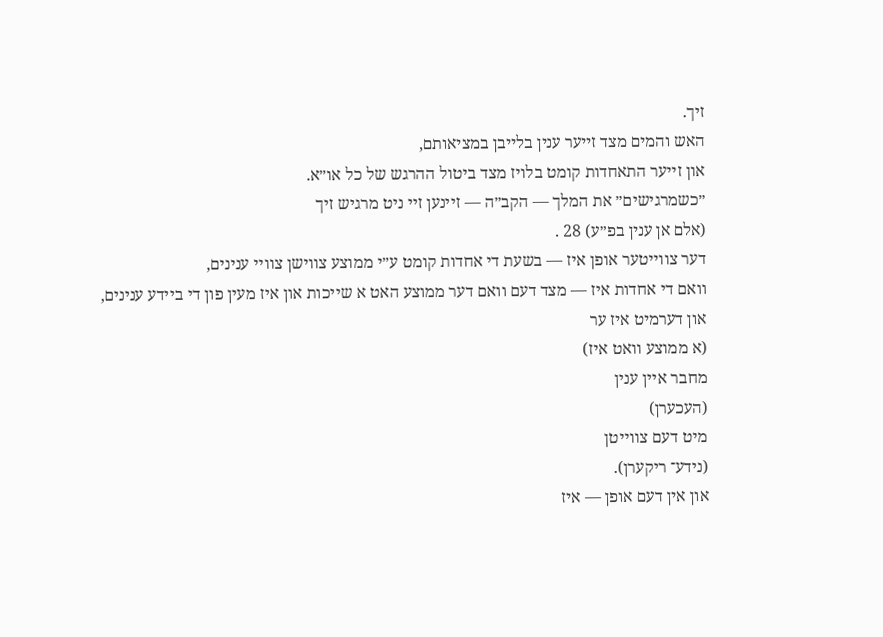זיך.
האש והמים מצד זייער ענין בלייבן במציאותם,
און זייער התאחדות קומט בלויז מצד ביטול ההרגש של כל או״א.
״כשמרגישים״ את המלך — הקב״ה — זיינען זיי ניט מרגיש זיך
(אלם אן ענין בפ״ע) 28 .
דער צווייטער אופן איז — בשעת די אחדות קומט ע״י ממוצע צווישן צוויי ענינים,
וואם די אחדות איז — מצד דעם וואם דער ממוצע האט א שייכות און איז מעין פון די ביידע ענינים,
און דערמיט איז ער
(א ממוצע וואט איז)
מחבר איין ענין
(העכערן)
מיט דעם צווייטן
(נידע־ ריקערן).
און אין דעם אופן — איז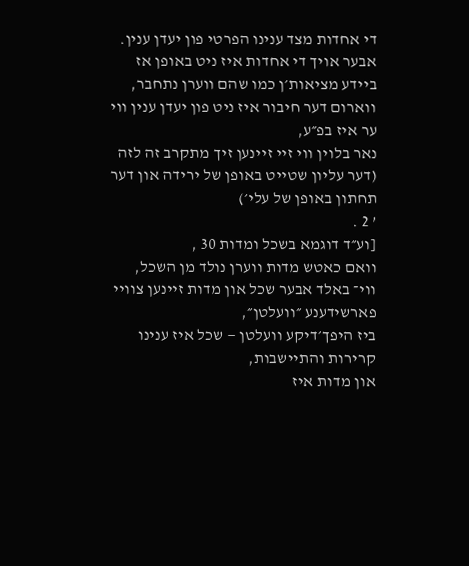די אחדות מצד ענינו הפרטי פון יעדן ענין.
אבער אויך די אחדות איז ניט באופן אז ביידע מציאות׳ן כמו שהם ווערן נתחבר,
ווארום דער חיבור איז ניט פון יעדן ענין ווי ער איז בפ״ע,
נאר בלוין ווי זיי זיינען זיך מתקרב זה לזה
(דער עליון שטייט באופן של ירידה און דער תחתון באופן של עלי׳)
’ 2 .
[וע״ד דוגמא בשכל ומדות 30 ,
וואם כאטש מדות ווערן נולד מן השכל,
ווי־ באלד אבער שכל און מדות זיינען צוויי פארשידענע ״וועלטן״,
ביז היפך׳דיקע וועלטן — שכל איז ענינו קרירות והתיישבות,
און מדות איז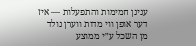ענינן חמימות והתפעלות — איז דער אופן ווי מדות ווערן נולד מן השכל ע״י ממוצע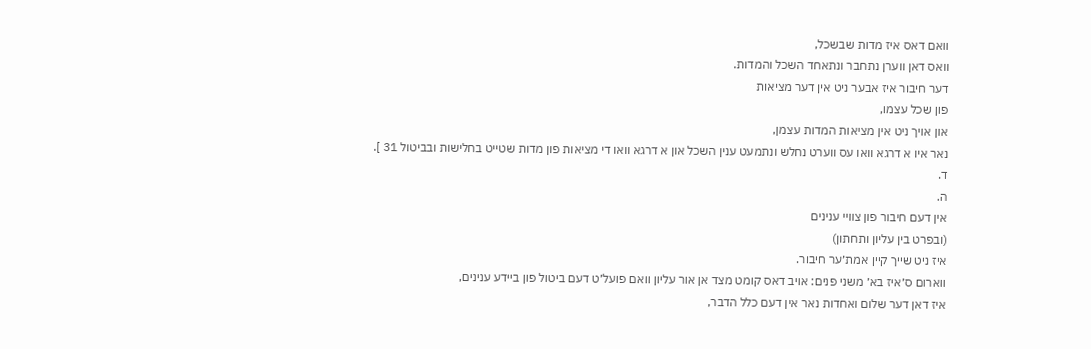וואם דאס איז מדות שבשכל,
וואס דאן ווערן נתחבר ונתאחד השכל והמדות.
דער חיבור איז אבער ניט אין דער מציאות
פון שכל עצמו,
און אויך ניט אין מציאות המדות עצמן,
נאר איו א דרגא וואו עס ווערט נחלש ונתמעט ענין השכל און א דרגא וואו די מציאות פון מדות שטייט בחלישות ובביטול 31 ].
ד.
ה.
אין דעם חיבור פון צוויי ענינים
(ובפרט בין עליון ותחתון)
איז ניט שייך קיין אמת׳ער חיבור.
ווארום ס׳איז בא׳ משני פנים: אויב דאס קומט מצד אן אור עליון וואם פועל׳ט דעם ביטול פון ביידע ענינים,
איז דאן דער שלום ואחדות נאר אין דעם כלל הדבר,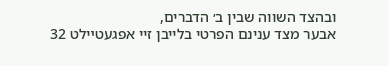ובהצד השווה שבין ב׳ הדברים,
אבער מצד ענינם הפרטי בלייבן זיי אפגעטײלט 32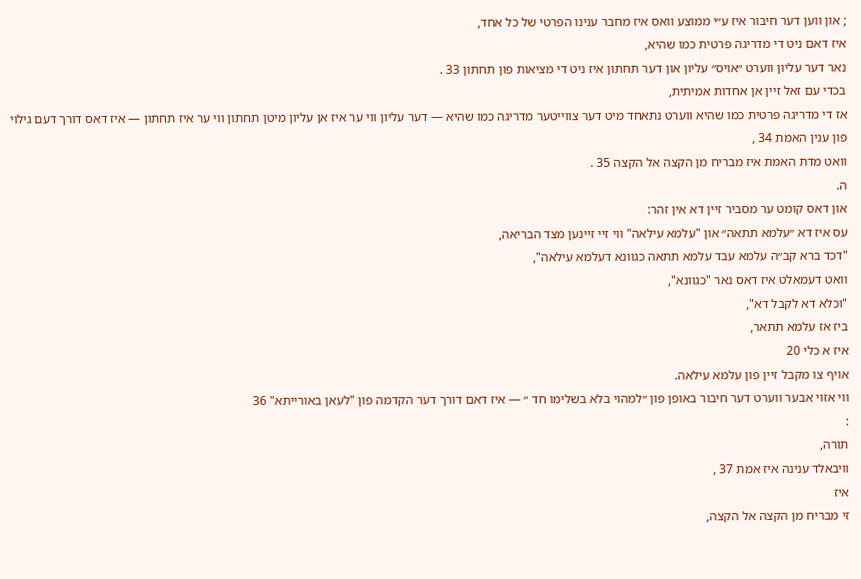; און ווען דער חיבור איז ע״י ממוצע וואס איז מחבר ענינו הפרטי של כל אחד,
איז דאם ניט די מדריגה פרטית כמו שהיא,
נאר דער עליון ווערט ״אויס״ עליון און דער תחתון איז ניט די מציאות פון תחתון 33 .
בכדי עם זאל זיין אן אחדות אמיתית,
אז די מדריגה פרטית כמו שהיא ווערט נתאחד מיט דער צווייטער מדריגה כמו שהיא — דער עליון ווי ער איז אן עליון מיטן תחתון ווי ער איז תחתון — איז דאס דורך דעם גילוי פון ענין האמת 34 ,
וואט מדת האמת איז מבריח מן הקצה אל הקצה 35 .
ה.
און דאס קומט ער מסביר זיין דא אין זהר:
עס איז דא ״עלמא תתאה״ און "עלמא עילאה" ווי זיי זײנען מצד הבריאה,
"דכד ברא קב״ה עלמא עבד עלמא תתאה כגוונא דעלמא עילאה",
וואט דעמאלט איז דאס נאר "כגוונא",
"וכלא דא לקבל דא",
ביז אז עלמא תתאר,
איז א כלי 20
אויף צו מקבל זיין פון עלמא עילאה.
ווי אזוי אבער ווערט דער חיבור באופן פון ״למהוי בלא בשלימו חד ״ — איז דאם דורך דער הקדמה פון "לעאן באורייתא" 36
:
תורה,
וויבאלד ענינה איז אמת 37 ,
איז
זי מבריח מן הקצה אל הקצה,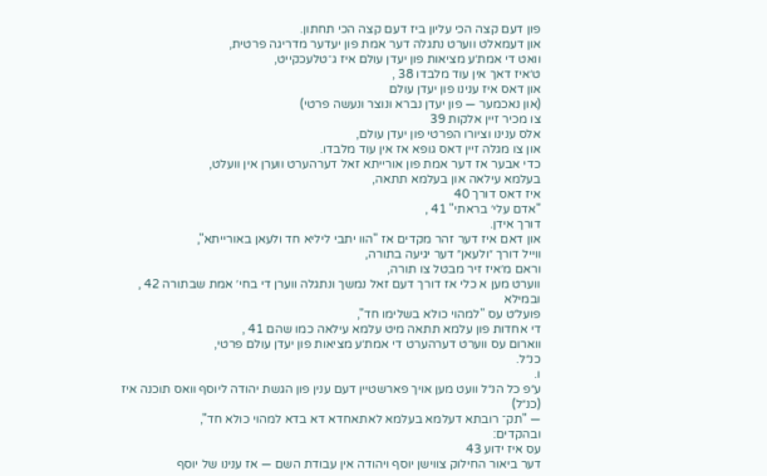פון דעם קצה הכי עליון ביז דעם קצה הכי תחתון.
און דעמאלט ווערט נתגלה דער אמת פון יעדער מדריגה פרטית,
וואט די אמת׳ע מציאות פון יעדן עולם איז ג־טלעכקייט,
ט׳איז דאך אין עוד מלבדו 38 ,
און דאס איז ענינו פון יעדן עולם
(און נאכמער — פון יעדן נברא ונוצר ונעשה פרטי)
צו מכיר זיין אלקות 39
אלס ענינו וציורו הפרטי פון יעדן עולם,
און צו מגלה זיין דאס גופא אז אין עוד מלבדו.
כדי אבער אז דער אמת פון אורייתא זאל דערהערט ווערן אין וועלט,
בעלמא עילאה און בעלמא תתאה,
איז דאס דורך 40
"אדם עלי׳ בראתי" 41 ,
דורך אידן.
און דאם איז דער זהר מקדים אז "הוו יתבי ליליא חד ולעאן באורייתא",
ווייל דורך ״ולעאן״ דער יגיעה בתורה,
וראם מ׳איז זיר מבטל צו תורה,
ווערט מען א כלי אז דורך דעם זאל נמשך ונתגלה ווערן די בחי׳ אמת שבתורה 42 ,
ובמילא
פועל׳ט עס "למהוי כולא בשלימו חד",
די אחדות פון עלמא תתאה מיט עלמא עילאה כמו שהם 41 ,
ווארום עס ווערט דערהערט די אמת׳ע מציאות פון יעדן עולם פרטי,
כנ״ל.
ו.
ע״פ כל הנ״ל וועט מען אויך פארשטיין דעם ענין פון הגשת יהודה ליוסף וואס תוכנה איז
(כנ״ל)
— "תק־ רובתא דעלמא בעלמא לאתאחדא דא בדא למהוי כולא חד",
ובהקדים:
עס איז ידוע 43
דער ביאור החילוק צווישן יוסף ויהודה אין עבודת השם — אז ענינו של יוסף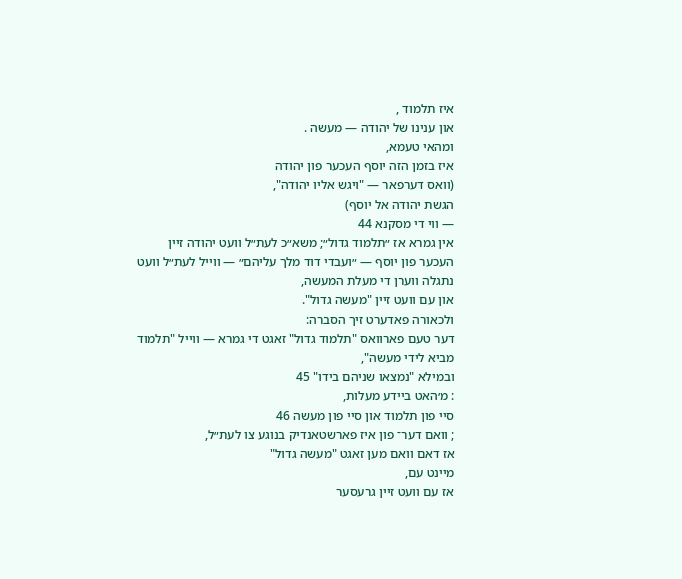איז תלמוד ,
און ענינו של יהודה — מעשה .
ומהאי טעמא,
איז בזמן הזה יוסף העכער פון יהודה
(וואס דערפאר — "ויגש אליו יהודה",
הגשת יהודה אל יוסף)
— ווי די מסקנא 44
אין גמרא אז ״תלמוד גדול״; משא״כ לעת״ל וועט יהודה זיין העכער פון יוסף — ״ועבדי דוד מלך עליהם״ — ווייל לעת״ל וועט נתגלה ווערן די מעלת המעשה,
און עם וועט זיין "מעשה גדול".
ולכאורה פאדערט זיך הסברה:
דער טעם פארוואס "תלמוד גדול" זאגט די גמרא — ווייל "תלמוד מביא לידי מעשה",
ובמילא "נמצאו שניהם בידו" 45
: מ׳האט ביידע מעלות,
סיי פון תלמוד און סיי פון מעשה 46
; וואם דער־ פון איז פארשטאנדיק בנוגע צו לעת״ל,
אז דאם וואם מען זאגט "מעשה גדול"
מיינט עם,
אז עם וועט זיין גרעסער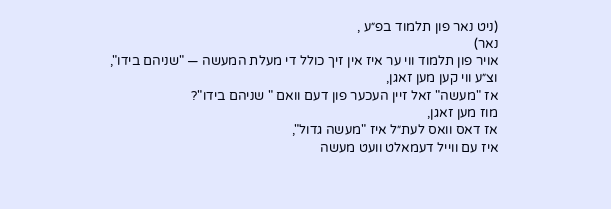(ניט נאר פון תלמוד בפ״ע ,
נאר)
אויר פון תלמוד ווי ער איז אין זיך כולל די מעלת המעשה — "שניהם בידו",
וצ״ע ווי קען מען זאגן,
אז "מעשה" זאל זיין העכער פון דעם וואם " שניהם בידו"?
מוז מען זאגן,
אז דאס וואס לעת״ל איז "מעשה גדול",
איז עם ווייל דעמאלט וועט מעשה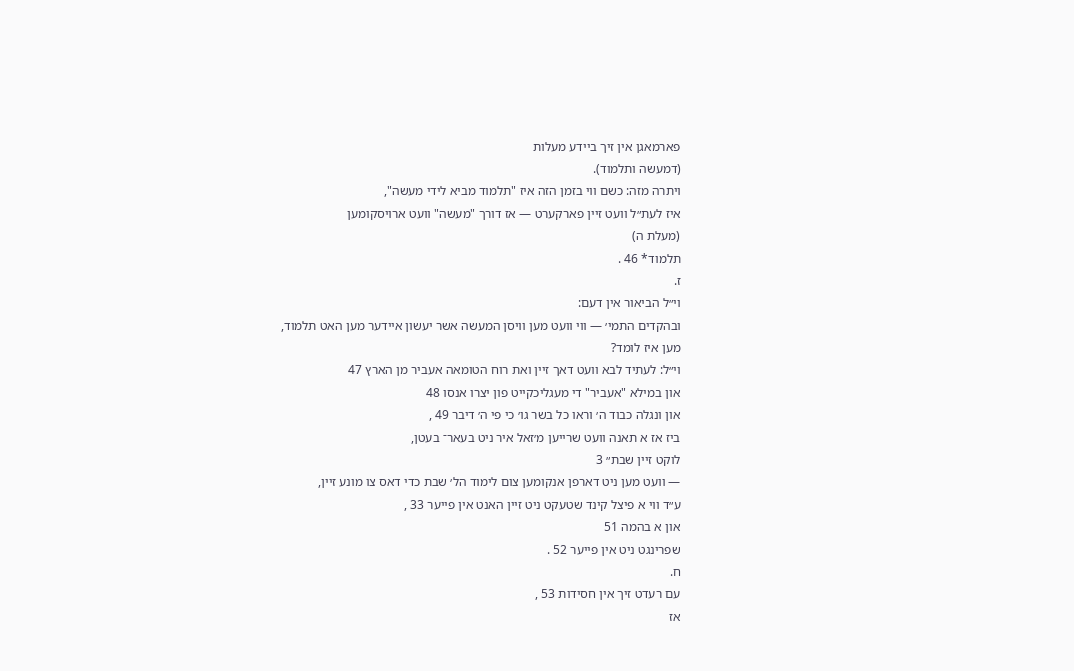פארמאגן אין זיך ביידע מעלות
(דמעשה ותלמוד).
ויתרה מזה: כשם ווי בזמן הזה איז "תלמוד מביא לידי מעשה",
איז לעת״ל וועט זיין פארקערט — אז דורך "מעשה" וועט ארויסקומען
(מעלת ה)
תלמוד* 46 .
ז.
וי״ל הביאור אין דעם:
ובהקדים התמי׳ — ווי וועט מען וויסן המעשה אשר יעשון איידער מען האט תלמוד,
מען איז לומד?
וי״ל: לעתיד לבא וועט דאך זיין ואת רוח הטומאה אעביר מן הארץ 47
און במילא "אעביר" די מעגליכקייט פון יצרו אנסו 48
און ונגלה כבוד ה׳ וראו כל בשר גו׳ כי פי ה׳ דיבר 49 ,
ביז אז א תאנה וועט שרייען מ׳זאל איר ניט בעאר־ בעטן,
לוקט זיין שבת״ 3
— וועט מען ניט דארפן אנקומען צום לימוד הל׳ שבת כדי דאס צו מונע זיין,
ע״ד ווי א פיצל קינד שטעקט ניט זיין האנט אין פייער 33 ,
און א בהמה 51
שפרינגט ניט אין פייער 52 .
ח.
עם רעדט זיך אין חסידות 53 ,
אז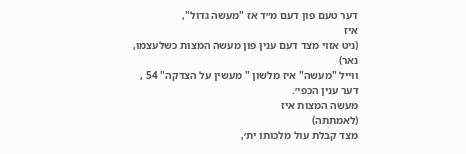דער טעם פון דעם מ״ד אז "מעשה גדול",
איז
(ניט אזוי מצד דעם ענין פון מעשה המצות כשלעצמו,
נאר)
ווייל "מעשה" איז מלשון " מעשין על הצדקה" 54 ,
דער ענין הכפי׳.
מעשה המצות איז
(לאמתתה)
מצד קבלת עול מלכותו ית׳,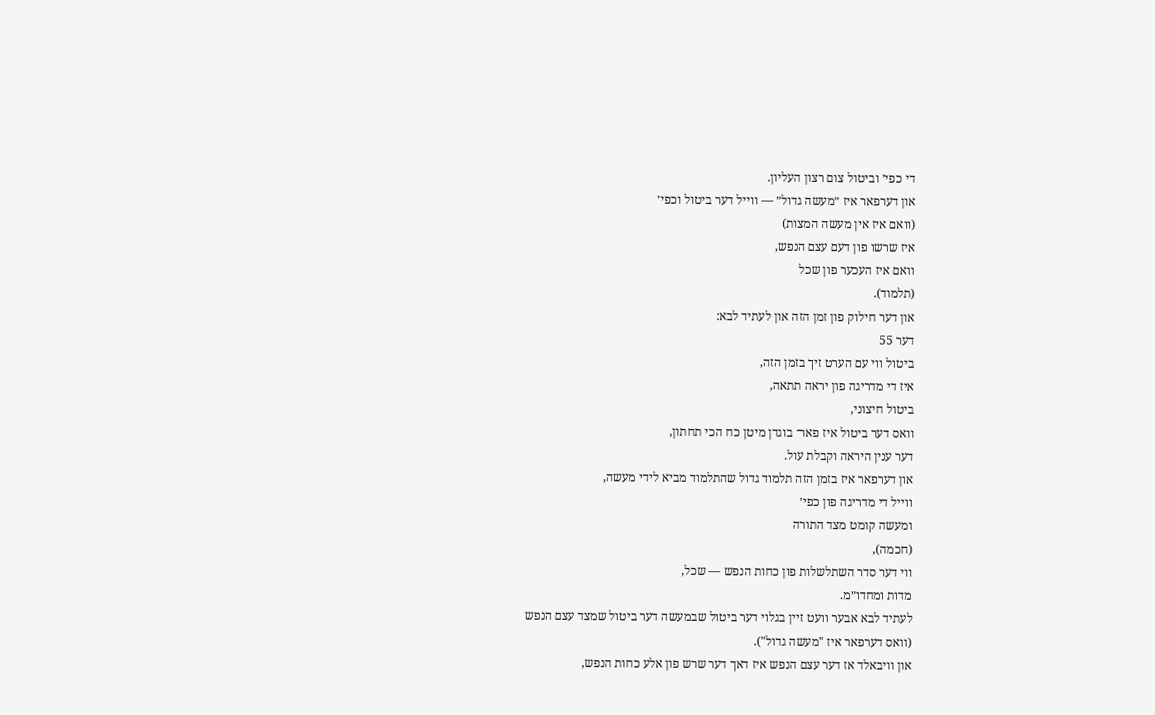די כפי׳ וביטול צום רצון העליון.
און דערפאר איז ״מעשה גדול״ — ווייל דער ביטול וכפי׳
(וואם איז אין מעשה המצות)
איז שרשו פון דעם עצם הנפש,
וואם איז העכער פון שכל
(תלמוד).
און דער חילוק פון זמן הזה און לעתיד לבא:
דער 55
ביטול ווי עם הערט זיך בזמן הזה,
איז די מדריגה פון יראה תתאה,
ביטול חיצוני,
וואס דער ביטול איז פאר־ בוגדן מיטן כח הכי תחתון,
דער ענין היראה וקבלת עול.
און דערפאר איז בזמן הזה תלמוד גדול שהתלמוד מביא לידי מעשה,
ווייל די מדריגה פון כפי׳
ומעשה קומט מצד התורה
(חכמה),
ווי דער סדר השתלשלות פון כחות הנפש — שכל,
מדות ומחדו״מ.
לעתיד לבא אבער וועט זיין בגלוי דער ביטול שבמעשה דער ביטול שמצד עצם הנפש
(וואס דערפאר איז "מעשה גדול").
און וויבאלד אז דער עצם הנפש איז דאך דער שרש פון אלע כחות הנפש,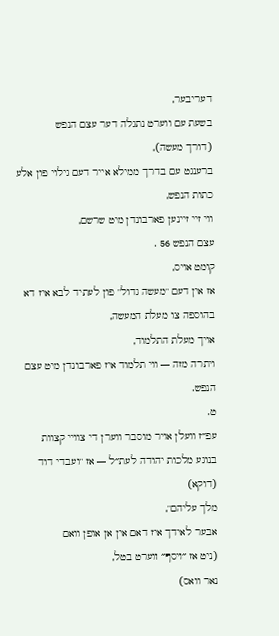דעריבער,
בשעת עם ווערט נתגלה דער עצם הנפש
(דורך מעשה),
ברענגט עם בדרך ממילא אייר דעם גילוי פון אלע כתות הנפש,
ווי זיי זיינען פארבונדן מיט שרשם,
עצם הנפש 56 .
קומט אויס,
אז אין דעם "מעשה גדול" פון לעתיד לבא איז דא בהוספה צו מעלת המעשה,
אויך מעלת התלמוד,
ויתרה מזה — ווי תלמוד איז פארבונדן מיט עצם הנפש.
ט.
עפ״ז וועלן אויר מוסבר ווערן די צוויי קצוות בנוגע מלכות יהודה לעת״ל — אז "ועבדי דוד
(דוקא)
מלך עליהם",
אבער לאידך איז דאם אין אן אופן וואם
(ניט אז ״ױסף״ װערט בטל,
נאר וואס)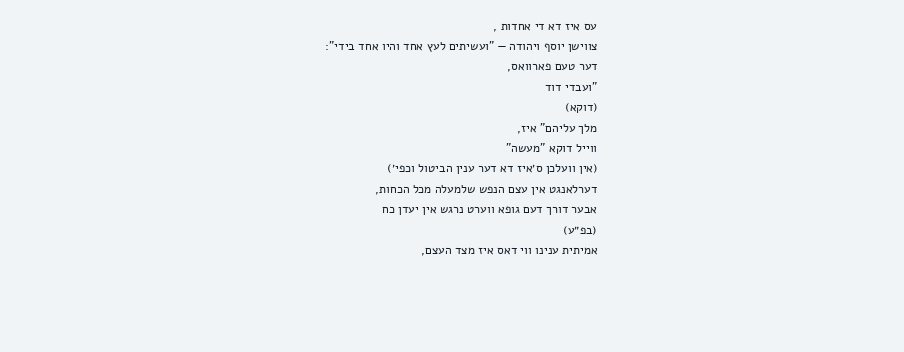עס איז דא די אחדות ,
צווישן יוסף ויהודה — "ועשיתים לעץ אחד והיו אחד בידי":
דער טעם פארוואס,
"ועבדי דוד
(דוקא)
מלך עליהם" איז,
ווייל דוקא "מעשה"
(אין וועלכן ס׳איז דא דער ענין הביטול וכפי׳)
דערלאנגט אין עצם הנפש שלמעלה מכל הכחות,
אבער דורך דעם גופא ווערט נרגש אין יעדן כח
(בפ״ע)
אמיתית ענינו ווי דאס איז מצד העצם,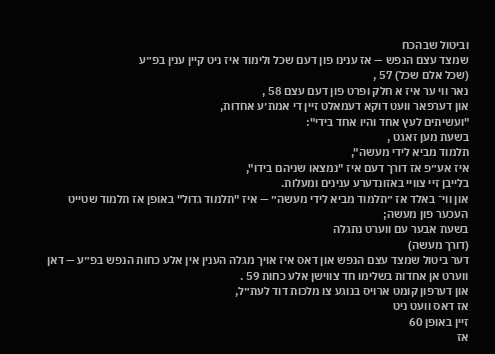וביטול שבהכח
שמצד עצם הנפש — אז ענינו פון דעם שכל ולימוד איז ניט קיין ענין בפ״ע
(שכל אלם שכל) 57 ,
נאר ווי ער איז א חלק ופרט פון דעם עצם 58 ,
און דערפאר וועט דוקא דעמאלט זיין די אמת׳ע אחדות,
"ועשיתים לעץ אחד והיו אחד בידי":
בשעת מען זאגט ,
תלמוד מביא לידי מעשה",
איז אע״פ אז דורך דעם איז "נמצאו שניהם בידו",
בלייבן זיי צוויי באזונדערע ענינים ומעלות.
און ווי־ באלד אז ״תלמוד מביא לידי מעשה״ — איז "תלמוד גדול" באופן אז תלמוד שטייט העכער פון מעשה;
בשעת אבער עם ווערט נתגלה
(דורך מעשה)
דער ביטול שמצד עצם הנפש און דאס איז אויך מגלה הענין אין אלע כחות הנפש בפ״ע — דאן ווערט אן אחדות בשלימו חד צווישן אלע כחות 59 .
און דערפון קומט ארויס בנוגע צו מלכות דוד לעת״ל,
אז דאס וועט ניט
זיין באופן 60
אז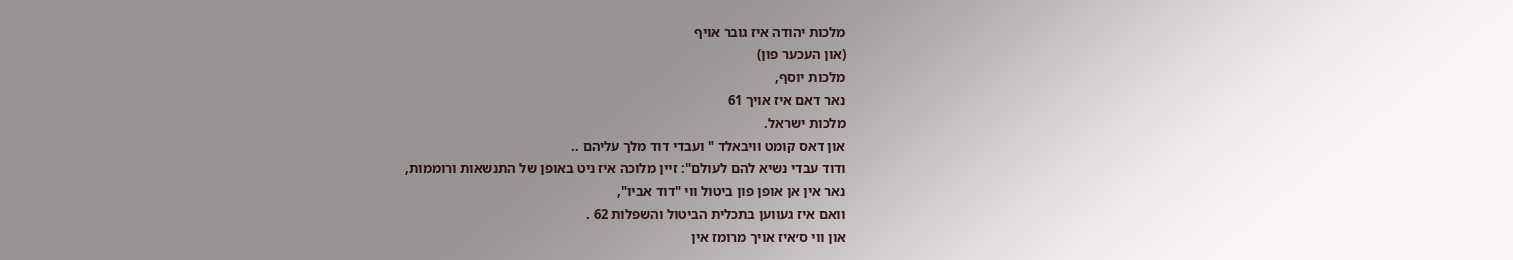מלכות יהודה איז גובר אויף
(און העכער פון)
מלכות יוסף,
נאר דאם איז אויך 61
מלכות ישראל.
און דאס קומט וויבאלד " ועבדי דוד מלך עליהם ..
ודוד עבדי נשיא להם לעולם": זיין מלוכה איז ניט באופן של התנשאות ורוממות,
נאר אין אן אופן פון ביטול ווי "דוד אביו",
וואם איז געווען בתכלית הביטול והשפלות 62 .
און ווי ס׳איז אויך מרומז אין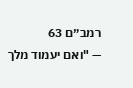רמב״ם 63
— "ואם יעמוד מלך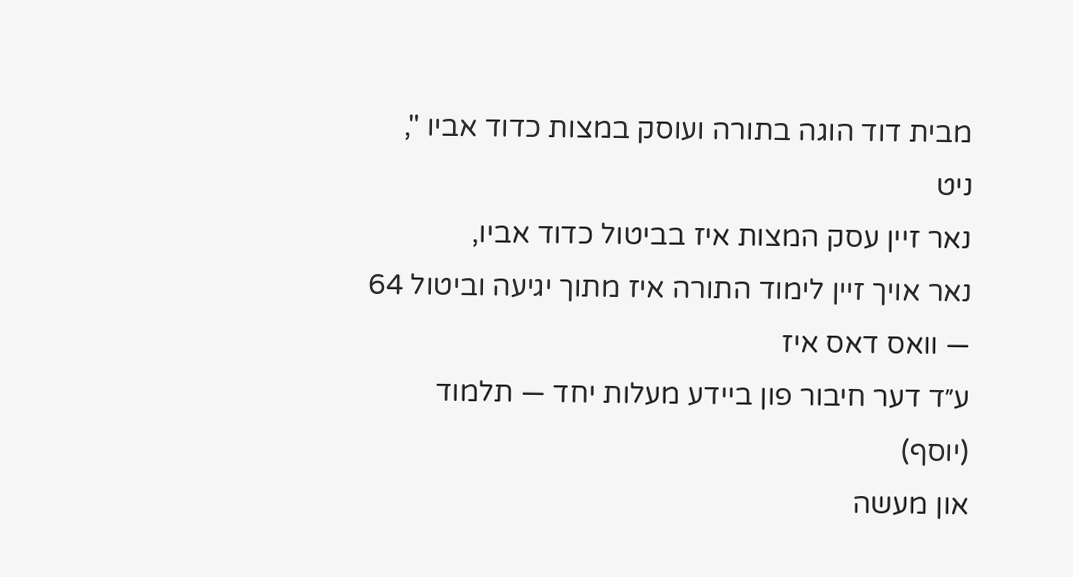מבית דוד הוגה בתורה ועוסק במצות כדוד אביו ",
ניט
נאר זיין עסק המצות איז בביטול כדוד אביו,
נאר אויך זיין לימוד התורה איז מתוך יגיעה וביטול 64
— וואס דאס איז
ע״ד דער חיבור פון ביידע מעלות יחד — תלמוד
(יוסף)
און מעשה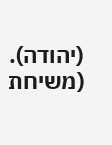(יהודה).
(משיחת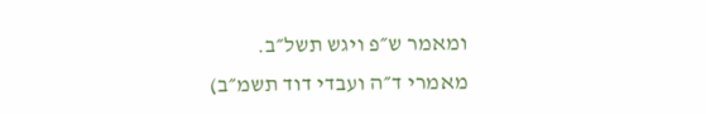ומאמר ש״פ ויגש תשל״ב.
מאמרי ד״ה ועבדי דוד תשמ״ב)